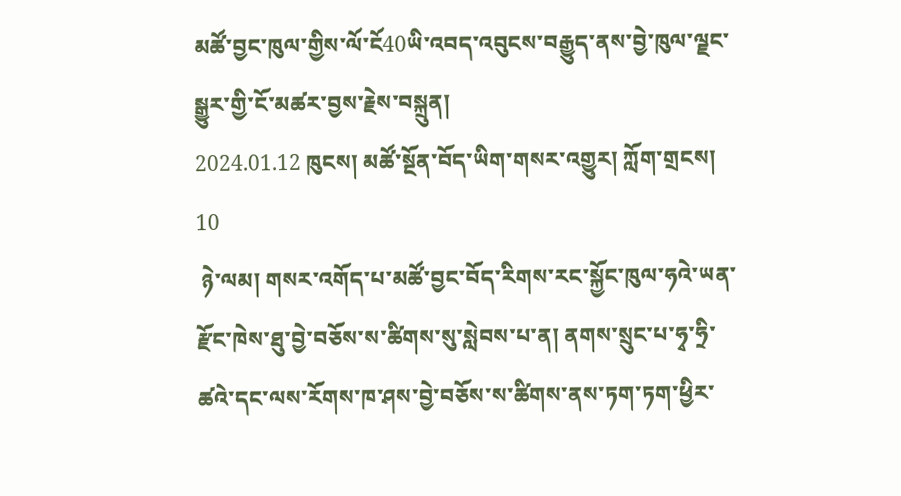མཚོ་བྱང་ཁུལ་གྱིས་ལོ་ངོ40ཡི་འབད་འབུངས་བརྒྱུད་ནས་བྱེ་ཁུལ་ལྗང་སྒྱུར་གྱི་ངོ་མཚར་བྱས་རྗེས་བསྐྲུན།
2024.01.12 ཁུངས། མཚོ་སྔོན་བོད་ཡིག་གསར་འགྱུར། ཀློག་གྲངས། 10
 ཉེ་ལམ། གསར་འགོད་པ་མཚོ་བྱང་བོད་རིགས་རང་སྐྱོང་ཁུལ་ཧའེ་ཡན་རྫོང་ཁེས་ཐུ་བྱེ་བཅོས་ས་ཚིགས་སུ་སླེབས་པ་ན། ནགས་སྲུང་པ་ཧྭ་ཧྲི་ཚའེ་དང་ལས་རོགས་ཁ་ཤས་བྱེ་བཅོས་ས་ཚིགས་ནས་ཏག་ཏག་ཕྱིར་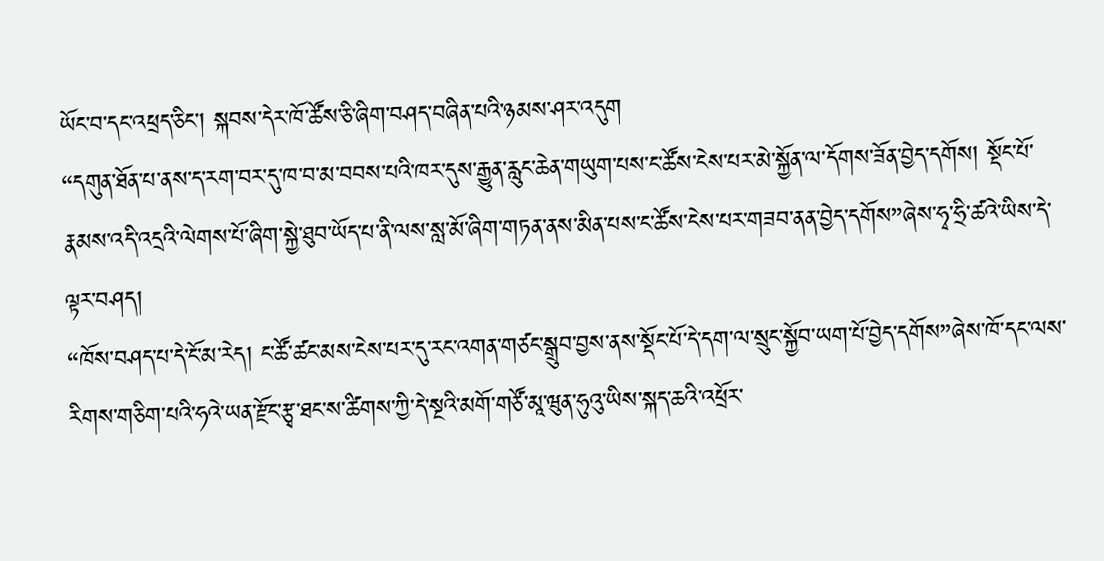ཡོང་བ་དང་འཕྲད་ཅིང་། སྐབས་དེར་ཁོ་ཚོས་ཅི་ཞིག་བཤད་བཞིན་པའི་ཉམས་ཤར་འདུག
“དགུན་ཐོན་པ་ནས་ད་རག་བར་དུ་ཁ་བ་མ་བབས་པའི་ཁར་དུས་རྒྱུན་རླུང་ཆེན་གཡུག་པས་ང་ཚོས་ངེས་པར་མེ་སྐྱོན་ལ་དོགས་ཟོན་བྱེད་དགོས། སྡོང་པོ་རྣམས་འདི་འདྲའི་ལེགས་པོ་ཞིག་སྐྱེ་ཐུབ་ཡོད་པ་ནི་ལས་སླ་མོ་ཞིག་གཏན་ནས་མིན་པས་ང་ཚོས་ངེས་པར་གཟབ་ནན་བྱེད་དགོས”ཞེས་ཧྭ་ཧྲི་ཚའེ་ཡིས་དེ་ལྟར་བཤད།
“ཁོས་བཤད་པ་དེ་ངོ་མ་རེད། ང་ཚོ་ཚང་མས་ངེས་པར་དུ་རང་འགན་གཙང་སྒྲུབ་བྱས་ནས་སྡོང་པོ་དེ་དག་ལ་སྲུང་སྐྱོབ་ཡག་པོ་བྱེད་དགོས”ཞེས་ཁོ་དང་ལས་རིགས་གཅིག་པའི་ཧའེ་ཡན་རྫོང་རྩྭ་ཐང་ས་ཚིགས་ཀྱི་དེ་སྔའི་མགོ་གཙོ་མཱ་ཝུན་ཧུའུ་ཡིས་སྐད་ཆའི་འཕྲོར་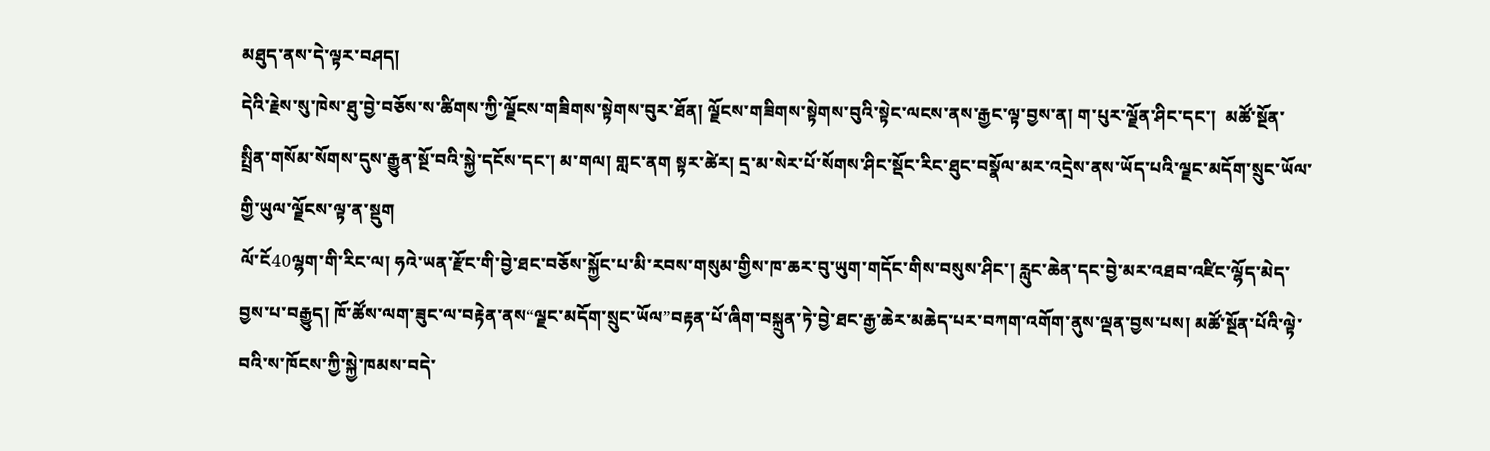མཐུད་ནས་དེ་ལྟར་བཤད།
དེའི་རྗེས་སུ་ཁེས་ཐུ་བྱེ་བཅོས་ས་ཚིགས་ཀྱི་ལྗོངས་གཟིགས་སྟེགས་བུར་ཐོན། ལྗོངས་གཟིགས་སྟེགས་བུའི་སྟེང་ལངས་ནས་རྒྱང་ལྟ་བྱས་ན། ག་པུར་ལྗོན་ཤིང་དང་།  མཚོ་སྔོན་སྤྲིན་གསོམ་སོགས་དུས་རྒྱུན་སྔོ་བའི་སྐྱེ་དངོས་དང་། མ་གལ། གླང་ནག སྟར་ཚེར། དྲ་མ་སེར་པོ་སོགས་ཤིང་སྡོང་རིང་ཐུང་བསྣོལ་མར་འདྲེས་ནས་ཡོད་པའི་ལྗང་མདོག་སྲུང་ཡོལ་གྱི་ཡུལ་ལྗོངས་ལྟ་ན་སྡུག
ལོ་ངོ40ལྷག་གི་རིང་ལ། ཧའེ་ཡན་རྫོང་གི་བྱེ་ཐང་བཅོས་སྐྱོང་པ་མི་རབས་གསུམ་གྱིས་ཁ་ཆར་བུ་ཡུག་གདོང་གིས་བསུས་ཤིང་། རླུང་ཆེན་དང་བྱེ་མར་འཐབ་འཛིང་ལྷོད་མེད་བྱས་པ་བརྒྱུད། ཁོ་ཚོས་ལག་ཟུང་ལ་བརྟེན་ནས“ལྗང་མདོག་སྲུང་ཡོལ”བརྟན་པོ་ཞིག་བསྐྲུན་ཏེ་བྱེ་ཐང་རྒྱ་ཆེར་མཆེད་པར་བཀག་འགོག་ནུས་ལྡན་བྱས་པས། མཚོ་སྔོན་པོའི་ལྟེ་བའི་ས་ཁོངས་ཀྱི་སྐྱེ་ཁམས་བདེ་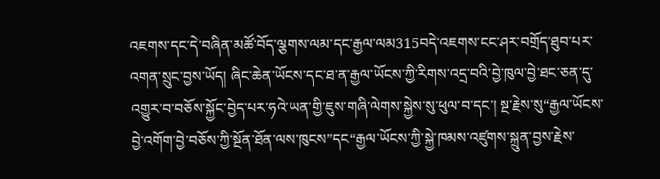འཇགས་དང་དེ་བཞིན་མཚོ་བོད་ལྕགས་ལམ་དང་རྒྱལ་ལམ315བདེ་འཇགས་ངང་ཤར་བགྲོད་ཐུབ་པར་འགན་སྲུང་བྱས་ཡོད། ཞིང་ཆེན་ཡོངས་དང་ཐ་ན་རྒྱལ་ཡོངས་ཀྱི་རིགས་འདྲ་བའི་བྱེ་ཁུལ་བྱེ་ཐང་ཅན་དུ་འགྱུར་བ་བཅོས་སྐྱོང་བྱེད་པར་ཧའེ་ཡན་གྱི་ཇུས་གཞི་ལེགས་སྐྱེས་སུ་ཕུལ་བ་དང་། སྔ་རྗེས་སུ“རྒྱལ་ཡོངས་བྱེ་འགོག་བྱེ་བཅོས་ཀྱི་སྔོན་ཐོན་ལས་ཁུངས”དང“རྒྱལ་ཡོངས་ཀྱི་སྐྱེ་ཁམས་འཛུགས་སྐྲུན་བྱས་རྗེས་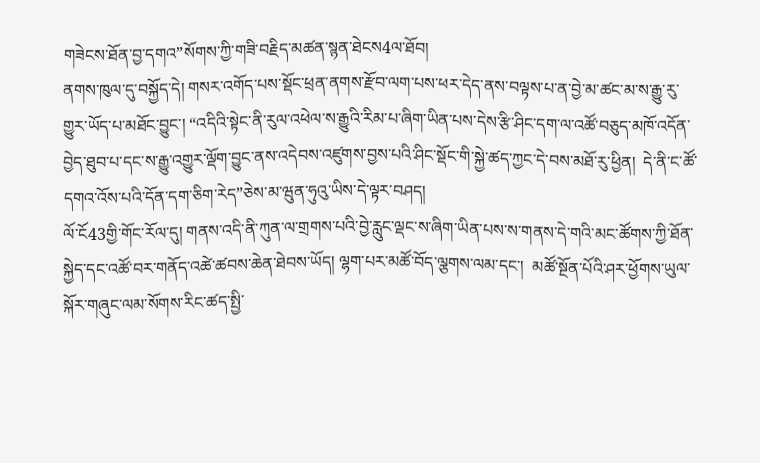གཟེངས་ཐོན་བྱ་དགའ”སོགས་ཀྱི་གཟི་བརྗིད་མཚན་སྙན་ཐེངས4ལ་ཐོབ།
ནགས་ཁུལ་དུ་བསྐྱོད་དེ། གསར་འགོད་པས་སྡོང་ཕྲན་ནགས་རྫོབ་ལག་པས་ཕར་དེད་ནས་བལྟས་པ་ན་བྱེ་མ་ཚང་མ་ས་རྒྱུ་རུ་གྱུར་ཡོད་པ་མཐོང་བྱུང་། “འདིའི་སྟེང་ནི་རུལ་འཕེལ་ས་རྒྱུའི་རིམ་པ་ཞིག་ཡིན་པས་དེས་རྩི་ཤིང་དག་ལ་འཚོ་བཅུད་མཁོ་འདོན་བྱེད་ཐུབ་པ་དང་ས་རྒྱུ་འགྱུར་ལྡོག་བྱུང་ནས་འདེབས་འཛུགས་བྱས་པའི་ཤིང་སྡོང་གི་སྐྱེ་ཚད་ཀྱང་དེ་བས་མཐོ་རུ་ཕྱིན།  དེ་ནི་ང་ཚོ་དགའ་འོས་པའི་དོན་དག་ཅིག་རེད”ཅེས་མ་ཝུན་ཧུའུ་ཡིས་དེ་ལྟར་བཤད།
ལོ་ངོ43གྱི་གོང་རོལ་དུ། གནས་འདི་ནི་ཀུན་ལ་གྲགས་པའི་བྱེ་རླུང་ལྡང་ས་ཞིག་ཡིན་པས་ས་གནས་དེ་གའི་མང་ཚོགས་ཀྱི་ཐོན་སྐྱེད་དང་འཚོ་བར་གནོད་འཚེ་ཚབས་ཆེན་ཐེབས་ཡོད། ལྷག་པར་མཚོ་བོད་ལྕགས་ལམ་དང་།  མཚོ་སྔོན་པོའི་ཤར་ཕྱོགས་ཡུལ་སྐོར་གཞུང་ལམ་སོགས་རིང་ཚད་སྤྱི་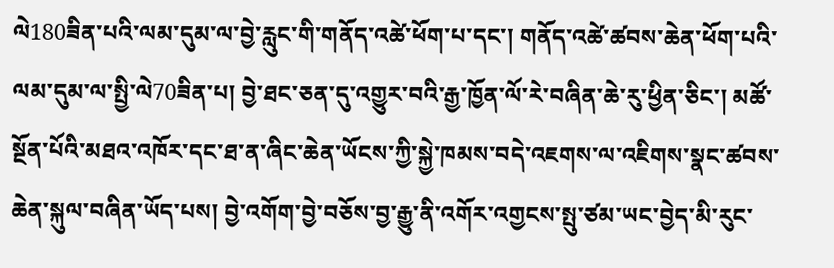ལེ180ཟིན་པའི་ལམ་དུམ་ལ་བྱེ་རླུང་གི་གནོད་འཚེ་ཕོག་པ་དང་། གནོད་འཚེ་ཚབས་ཆེན་ཕོག་པའི་ལམ་དུམ་ལ་སྤྱི་ལེ70ཟིན་པ། བྱེ་ཐང་ཅན་དུ་འགྱུར་བའི་རྒྱ་ཁྱོན་ལོ་རེ་བཞིན་ཆེ་རུ་ཕྱིན་ཅིང་། མཚོ་སྔོན་པོའི་མཐའ་འཁོར་དང་ཐ་ན་ཞིང་ཆེན་ཡོངས་ཀྱི་སྐྱེ་ཁམས་བདེ་འཇགས་ལ་འཇིགས་སྣང་ཚབས་ཆེན་སྐུལ་བཞིན་ཡོད་པས། བྱེ་འགོག་བྱེ་བཅོས་བྱ་རྒྱུ་ནི་འགོར་འགྱངས་སྤུ་ཙམ་ཡང་བྱེད་མི་རུང་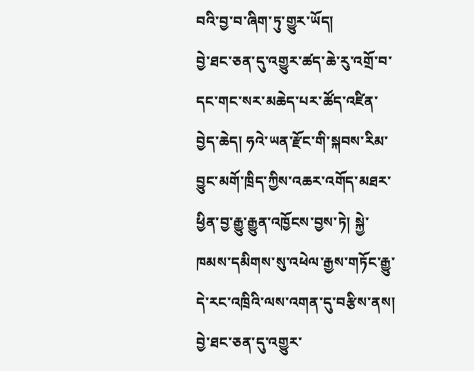བའི་བྱ་བ་ཞིག་ཏུ་གྱུར་ཡོད།
བྱེ་ཐང་ཅན་དུ་འགྱུར་ཚད་ཆེ་རུ་འགྲོ་བ་དང་གང་སར་མཆེད་པར་ཚོད་འཛིན་བྱེད་ཆེད། ཧའེ་ཡན་རྫོང་གི་སྐབས་རིམ་བྱུང་མགོ་ཁྲིད་ཀྱིས་འཆར་འགོད་མཐར་ཕྱིན་བྱ་རྒྱུ་རྒྱུན་འཁྱོངས་བྱས་ཏེ། སྐྱེ་ཁམས་དམིགས་སུ་འཕེལ་རྒྱས་གཏོང་རྒྱུ་དེ་རང་འཁྲིའི་ལས་འགན་དུ་བརྩིས་ནས།  བྱེ་ཐང་ཅན་དུ་འགྱུར་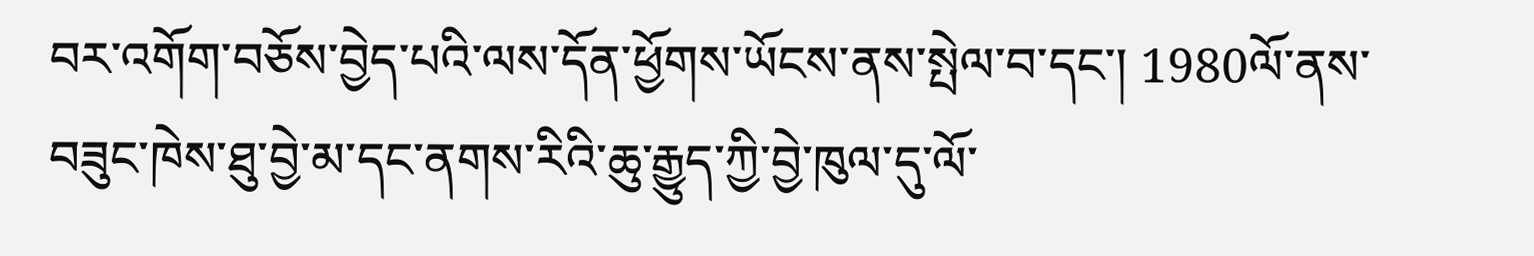བར་འགོག་བཅོས་བྱེད་པའི་ལས་དོན་ཕྱོགས་ཡོངས་ནས་སྤེལ་བ་དང་། 1980ལོ་ནས་བཟུང་ཁེས་ཐུ་བྱེ་མ་དང་ནགས་རིའི་ཆུ་རྒྱུད་ཀྱི་བྱེ་ཁུལ་དུ་ལོ་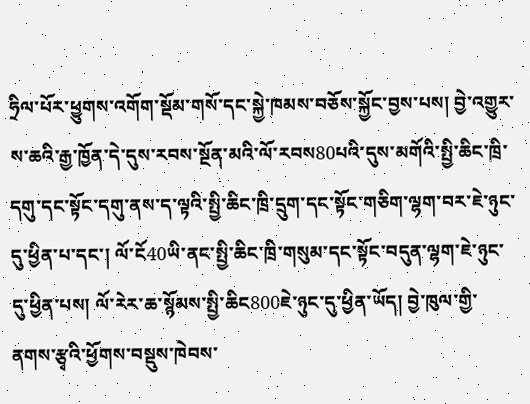ཧྲིལ་པོར་ཕྱུགས་འགོག་སྡོམ་གསོ་དང་སྐྱེ་ཁམས་བཅོས་སྐྱོང་བྱས་པས། བྱེ་འགྱུར་ས་ཆའི་རྒྱ་ཁྱོན་དེ་དུས་རབས་སྔོན་མའི་ལོ་རབས80པའི་དུས་མགོའི་སྤྱི་ཆིང་ཁྲི་དགུ་དང་སྟོང་དགུ་ནས་ད་ལྟའི་སྤྱི་ཆིང་ཁྲི་དྲུག་དང་སྟོང་གཅིག་ལྷག་བར་ཇེ་ཉུང་དུ་ཕྱིན་པ་དང་། ལོ་ངོ40ཡི་ནང་སྤྱི་ཆིང་ཁྲི་གསུམ་དང་སྟོང་བདུན་ལྷག་ཇེ་ཉུང་དུ་ཕྱིན་པས། ལོ་རེར་ཆ་སྙོམས་སྤྱི་ཆིང800ཇེ་ཉུང་དུ་ཕྱིན་ཡོད། བྱེ་ཁུལ་གྱི་ནགས་རྩྭའི་ཕྱོགས་བསྡུས་ཁེབས་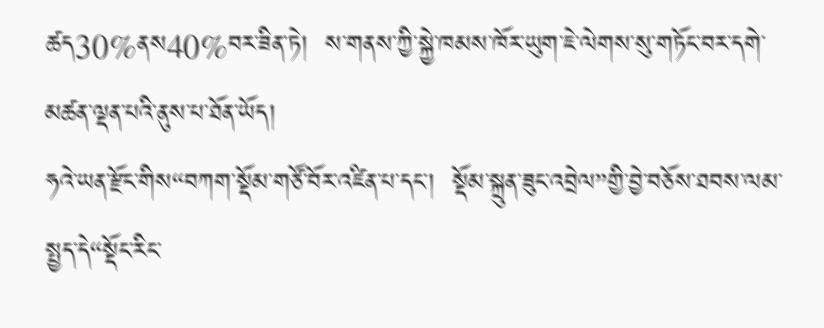ཚད30%ནས40%བར་ཟིན་ཏེ།  ས་གནས་ཀྱི་སྐྱེ་ཁམས་ཁོར་ཡུག་ཇེ་ལེགས་སུ་གཏོང་བར་དགེ་མཚན་ལྡན་པའི་ནུས་པ་ཐོན་ཡོད།
ཧའེ་ཡན་རྫོང་གིས“བཀག་སྡོམ་གཙོ་བོར་འཛིན་པ་དང་།  སྡོམ་སྐྲུན་ཟུང་འབྲེལ”གྱི་བྱེ་བཅོས་ཐབས་ལམ་སྤྱད་དེ“སྡོང་རིང་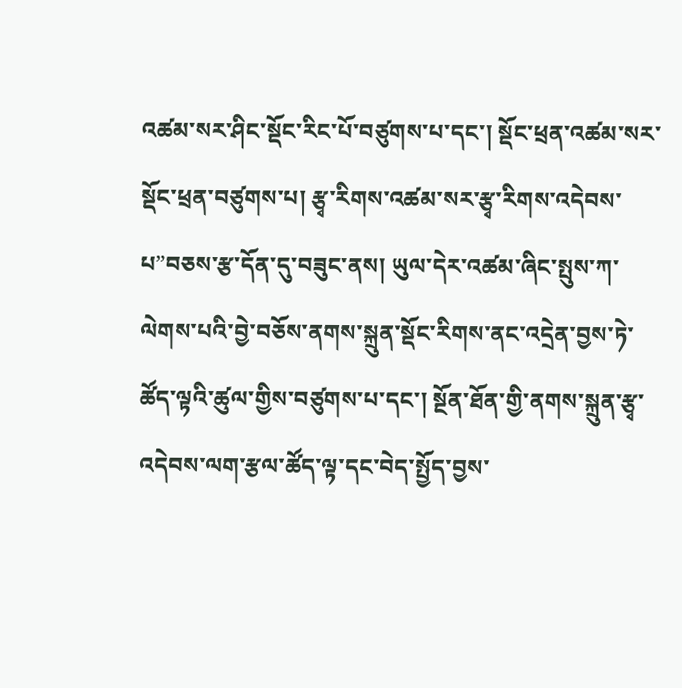འཚམ་སར་ཤིང་སྡོང་རིང་པོ་བཙུགས་པ་དང་། སྡོང་ཕྲན་འཚམ་སར་སྡོང་ཕྲན་བཙུགས་པ། རྩྭ་རིགས་འཚམ་སར་རྩྭ་རིགས་འདེབས་པ”བཅས་རྩ་དོན་དུ་བཟུང་ནས། ཡུལ་དེར་འཚམ་ཞིང་སྤུས་ཀ་ལེགས་པའི་བྱེ་བཅོས་ནགས་སྐྲུན་སྡོང་རིགས་ནང་འདྲེན་བྱས་ཏེ་ཚོད་ལྟའི་ཚུལ་གྱིས་བཙུགས་པ་དང་། སྔོན་ཐོན་གྱི་ནགས་སྐྲུན་རྩྭ་འདེབས་ལག་རྩལ་ཚོད་ལྟ་དང་བེད་སྤྱོད་བྱས་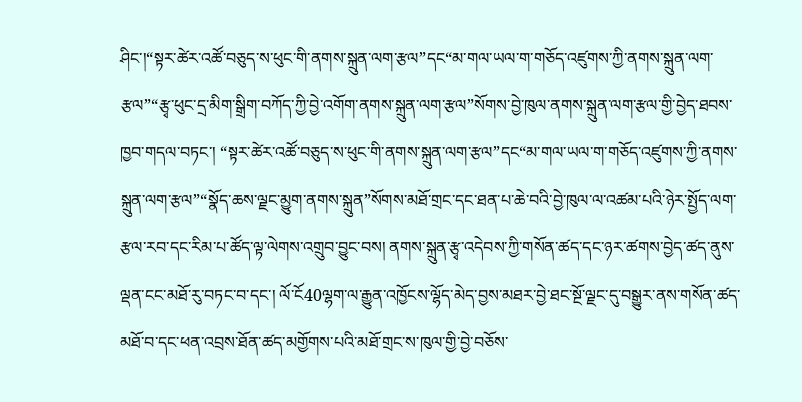ཤིང་།“སྟར་ཚེར་འཚོ་བཅུད་ས་ཕུང་གི་ནགས་སྐྲུན་ལག་རྩལ”དང“མ་གལ་ཡལ་ག་གཅོད་འཛུགས་ཀྱི་ནགས་སྐྲུན་ལག་རྩལ”“རྩྭ་ཕུང་དྲ་མིག་སྒྲིག་བཀོད་ཀྱི་བྱེ་འགོག་ནགས་སྐྲུན་ལག་རྩལ”སོགས་བྱེ་ཁུལ་ནགས་སྐྲུན་ལག་རྩལ་གྱི་བྱེད་ཐབས་ཁྱབ་གདལ་བཏང་། “སྟར་ཚེར་འཚོ་བཅུད་ས་ཕུང་གི་ནགས་སྐྲུན་ལག་རྩལ”དང“མ་གལ་ཡལ་ག་གཅོད་འཛུགས་ཀྱི་ནགས་སྐྲུན་ལག་རྩལ”“སྣོད་ཆས་ལྗང་མྱུག་ནགས་སྐྲུན”སོགས་མཐོ་གྲང་དང་ཐན་པ་ཆེ་བའི་བྱེ་ཁུལ་ལ་འཚམ་པའི་ཉེར་སྤྱོད་ལག་རྩལ་རབ་དང་རིམ་པ་ཚོད་ལྟ་ལེགས་འགྲུབ་བྱུང་བས། ནགས་སྐྲུན་རྩྭ་འདེབས་ཀྱི་གསོན་ཚད་དང་ཉར་ཚགས་བྱེད་ཚད་ནུས་ལྡན་ངང་མཐོ་རུ་བཏང་བ་དང་། ལོ་ངོ40ལྷག་ལ་རྒྱུན་འཁྱོངས་ལྷོད་མེད་བྱས་མཐར་བྱེ་ཐང་སྔོ་ལྗང་དུ་བསྒྱུར་ནས་གསོན་ཚད་མཐོ་བ་དང་ཕན་འབྲས་ཐོན་ཚད་མགྱོགས་པའི་མཐོ་གྲང་ས་ཁུལ་གྱི་བྱེ་བཅོས་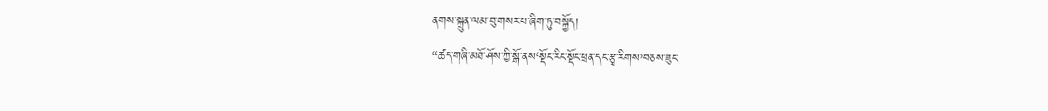ནགས་སྐྲུན་ལམ་བུ་གསར་པ་ཞིག་ཏུ་བསྐྱོད།
“ཚད་གཞི་མཐོ་ཤོས་ཀྱི་སྒོ་ནས‘སྡོང་རིང་སྡོང་ཕྲན་དང་རྩྭ་རིགས’བཅས་ཟུང་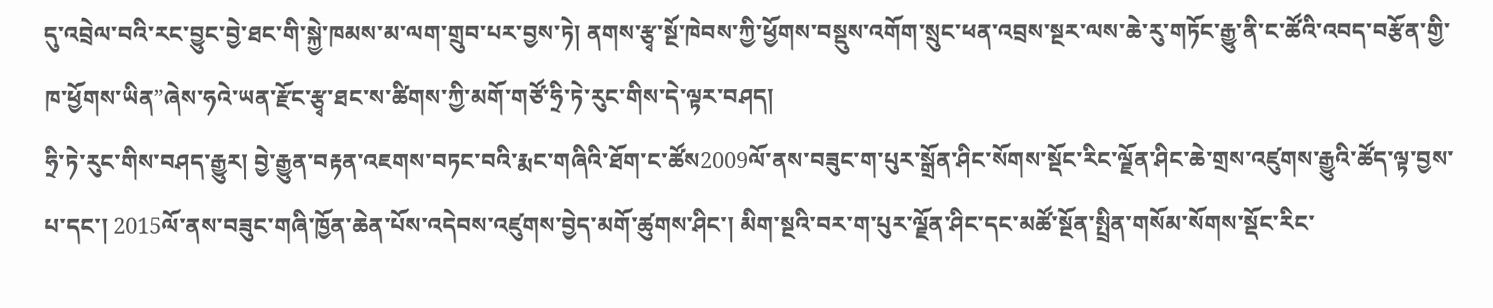དུ་འབྲེལ་བའི་རང་བྱུང་བྱེ་ཐང་གི་སྐྱེ་ཁམས་མ་ལག་གྲུབ་པར་བྱས་ཏེ། ནགས་རྩྭ་སྔོ་ཁེབས་ཀྱི་ཕྱོགས་བསྡུས་འགོག་སྲུང་ཕན་འབྲས་སྔར་ལས་ཆེ་རུ་གཏོང་རྒྱུ་ནི་ང་ཚོའི་འབད་བརྩོན་གྱི་ཁ་ཕྱོགས་ཡིན”ཞེས་ཧའེ་ཡན་རྫོང་རྩྭ་ཐང་ས་ཚིགས་ཀྱི་མགོ་གཙོ་ཧྲི་ཏེ་རུང་གིས་དེ་ལྟར་བཤད།
ཧྲི་ཏེ་རུང་གིས་བཤད་རྒྱུར། བྱེ་རྒྱུན་བརྟན་འཇགས་བཏང་བའི་རྨང་གཞིའི་ཐོག་ང་ཚོས2009ལོ་ནས་བཟུང་ག་པུར་སྒྲོན་ཤིང་སོགས་སྡོང་རིང་ལྗོན་ཤིང་ཆེ་གྲས་འཛུགས་རྒྱུའི་ཚོད་ལྟ་བྱས་པ་དང་། 2015ལོ་ནས་བཟུང་གཞི་ཁྱོན་ཆེན་པོས་འདེབས་འཛུགས་བྱེད་མགོ་ཚུགས་ཤིང་། མིག་སྔའི་བར་ག་པུར་ལྗོན་ཤིང་དང་མཚོ་སྔོན་སྤྲིན་གསོམ་སོགས་སྡོང་རིང་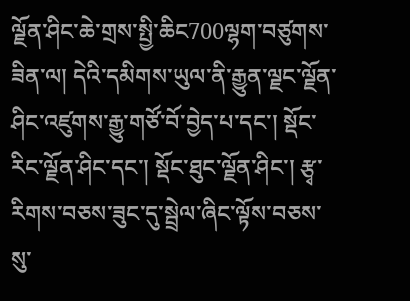ལྗོན་ཤིང་ཆེ་གྲས་སྤྱི་ཆིང700ལྷག་བཙུགས་ཟིན་ལ། དེའི་དམིགས་ཡུལ་ནི་རྒྱུན་ལྗང་ལྗོན་ཤིང་འཛུགས་རྒྱུ་གཙོ་བོ་བྱེད་པ་དང་། སྡོང་རིང་ལྗོན་ཤིང་དང་། སྡོང་ཐུང་ལྗོན་ཤིང་། རྩྭ་རིགས་བཅས་ཟུང་དུ་སྦྲེལ་ཞིང་ལྟོས་བཅས་སུ་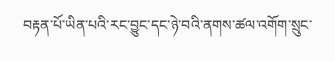བརྟན་པོ་ཡིན་པའི་རང་བྱུང་དང་ཉེ་བའི་ནགས་ཚལ་འགོག་སྲུང་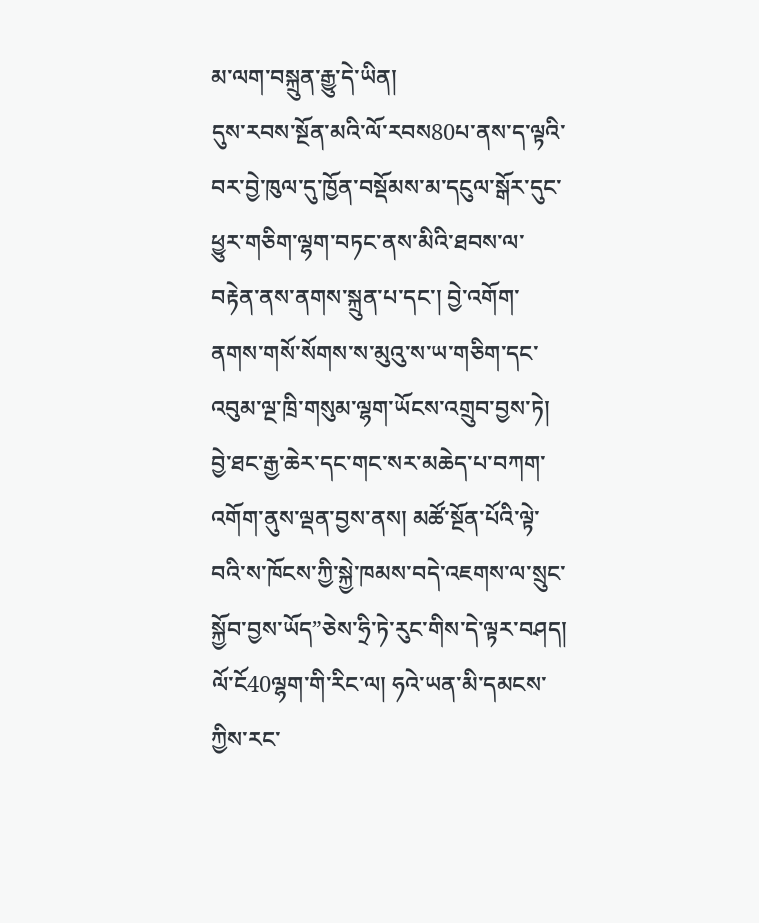མ་ལག་བསྐྲུན་རྒྱུ་དེ་ཡིན།
དུས་རབས་སྔོན་མའི་ལོ་རབས80པ་ནས་ད་ལྟའི་བར་བྱེ་ཁུལ་དུ་ཁྱོན་བསྡོམས་མ་དངུལ་སྒོར་དུང་ཕྱུར་གཅིག་ལྷག་བཏང་ནས་མིའི་ཐབས་ལ་བརྟེན་ནས་ནགས་སྐྲུན་པ་དང་། བྱེ་འགོག་ནགས་གསོ་སོགས་ས་མུའུ་ས་ཡ་གཅིག་དང་འབུམ་ལྔ་ཁྲི་གསུམ་ལྷག་ཡོངས་འགྲུབ་བྱས་ཏེ། བྱེ་ཐང་རྒྱ་ཆེར་དང་གང་སར་མཆེད་པ་བཀག་འགོག་ནུས་ལྡན་བྱས་ནས། མཚོ་སྔོན་པོའི་ལྟེ་བའི་ས་ཁོངས་ཀྱི་སྐྱེ་ཁམས་བདེ་འཇགས་ལ་སྲུང་སྐྱོབ་བྱས་ཡོད”ཅེས་ཧྲི་ཏེ་རུང་གིས་དེ་ལྟར་བཤད།
ལོ་ངོ40ལྷག་གི་རིང་ལ། ཧའེ་ཡན་མི་དམངས་ཀྱིས་རང་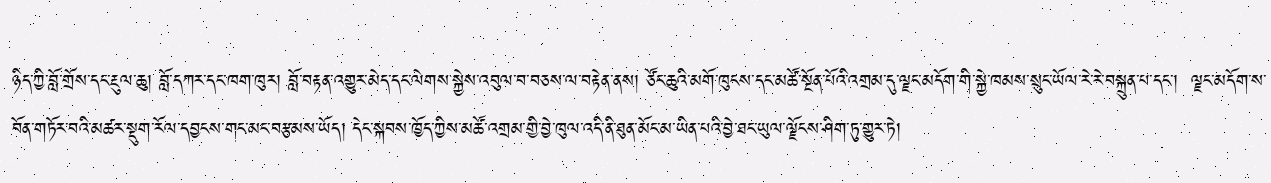ཉིད་ཀྱི་བློ་གྲོས་དང་རྔུལ་ཆུ། བློ་དཀར་དང་ཁག་ཁུར། བློ་བརྟན་འགྱུར་མེད་དང་ལེགས་སྐྱེས་འབུལ་བ་བཅས་ལ་བརྟེན་ནས། ཙོང་ཆུའི་མགོ་ཁུངས་དང་མཚོ་སྔོན་པོའི་འགྲམ་དུ་ལྗང་མདོག་གི་སྐྱེ་ཁམས་སྲུང་ཡོལ་རེ་རེ་བསྐྲུན་པ་དང་།  ལྗང་མདོག་ས་བོན་གཏོར་བའི་མཚར་སྡུག་རོལ་དབྱངས་གང་མང་བརྩམས་ཡོད། དེང་སྐབས་ཁྱོད་ཀྱིས་མཚོ་འགྲམ་གྱི་བྱེ་ཁུལ་འདི་ནི་ཐུན་མོང་མ་ཡིན་པའི་བྱེ་ཐང་ཡུལ་ལྗོངས་ཤིག་ཏུ་གྱུར་ཏེ།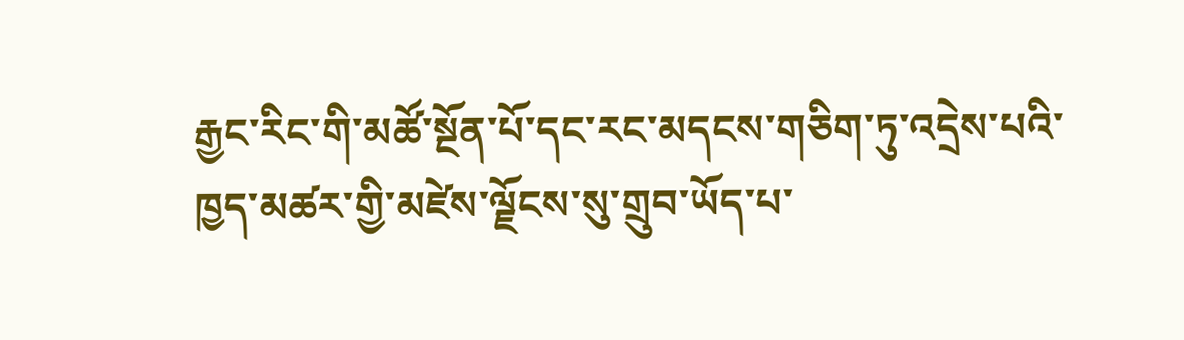རྒྱང་རིང་གི་མཚོ་སྔོན་པོ་དང་རང་མདངས་གཅིག་ཏུ་འདྲེས་པའི་ཁྱད་མཚར་གྱི་མཛེས་ལྗོངས་སུ་གྲུབ་ཡོད་པ་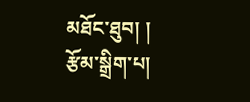མཐོང་ཐུབ། །
རྩོམ་སྒྲིག་པ།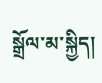སྒྲོལ་མ་སྐྱིད།